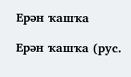Ерән ҡашҡа

Ерән ҡашҡа (рус.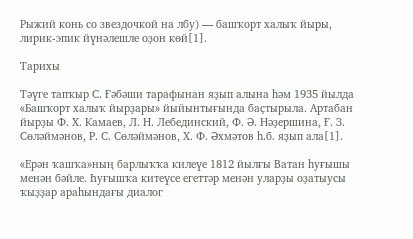Рыжий конь со звездочкой на лбу) — башҡорт халыҡ йыры, лирик-эпик йүнәлешле оҙон көй[1].

Тарихы

Тәүге тапҡыр С. Ғәбәши тарафынан яҙып алына һәм 1935 йылда «Башҡорт халыҡ йырҙары» йыйынтығында баҫтырыла. Артабан йырҙы Ф. Х. Камаев, Л. Н. Лебединский, Ф. Ә. Нәҙершина, Ғ. З. Сөләймәнов, Р. С. Сөләймәнов, Х. Ф. Әхмәтов һ.б. яҙып ала[1].

«Ерән ҡашҡа»ның барлыҡҡа килеүе 1812 йылғы Ватан һуғышы менән бәйле. Һуғышҡа китеүсе егеттәр менән уларҙы оҙатыусы ҡыҙҙар араһындағы диалог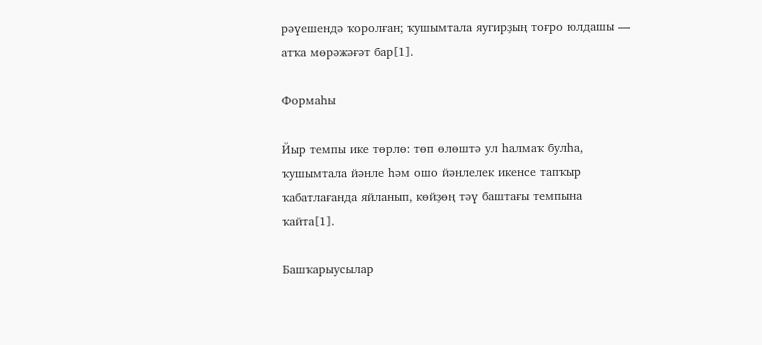рәүешендә ҡоролған; ҡушымтала яугирҙың тоғро юлдашы — атҡа мөрәжәғәт бар[1].

Формаһы

Йыр темпы ике төрлө: төп өлөштә ул һалмаҡ булһа, ҡушымтала йәнле һәм ошо йәнлелек икенсе тапҡыр ҡабатлағанда яйланып, көйҙөң тәү баштағы темпына ҡайта[1].

Башҡарыусылар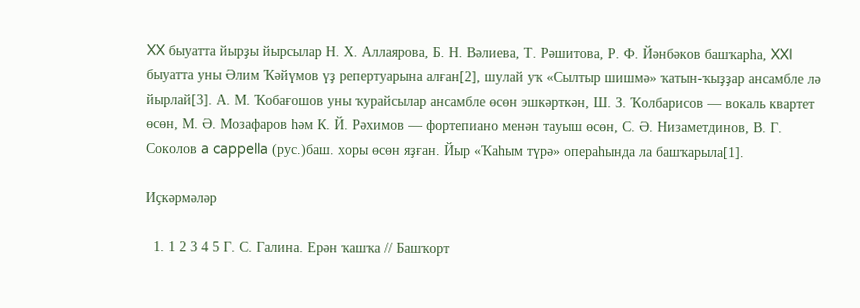XX быуатта йырҙы йырсылар Н. Х. Аллаярова, Б. Н. Вәлиева, Т. Рәшитова, Р. Ф. Йәнбәков башҡарһа, XXI быуатта уны Әлим Ҡәйүмов үҙ репертуарына алған[2], шулай уҡ «Сылтыр шишмә» ҡатын-ҡыҙҙар ансамбле лә йырлай[3]. А. М. Ҡобағошов уны ҡурайсылар ансамбле өсөн эшкәрткән, Ш. З. Ҡолбарисов — вокаль квартет өсөн, М. Ә. Мозафаров һәм К. Й. Рәхимов — фортепиано менән тауыш өсөн, С. Ә. Низаметдинов, В. Г. Соколов a cappella (рус.)баш. хоры өсөн яҙған. Йыр «Ҡаһым түрә» операһында ла башҡарыла[1].

Иҫкәрмәләр

  1. 1 2 3 4 5 Г. С. Галина. Ерән ҡашҡа // Башҡорт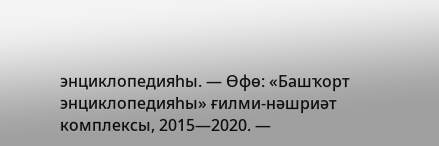энциклопедияһы. — Өфө: «Башҡорт энциклопедияһы» ғилми-нәшриәт комплексы, 2015—2020. —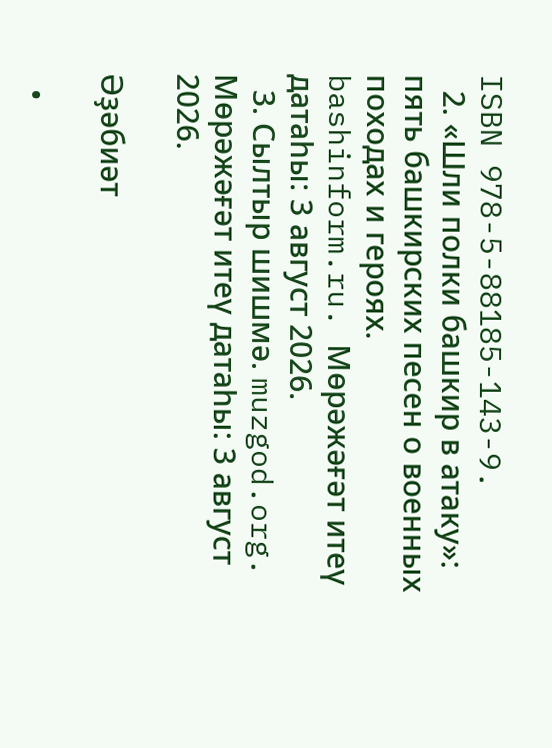ISBN 978-5-88185-143-9.
  2. «Шли полки башкир в атаку»: пять башкирских песен о военных походах и героях. bashinform.ru. Мөрәжәғәт итеү датаһы: 3 август 2026.
  3. Сылтыр шишмә. muzgod.org. Мөрәжәғәт итеү датаһы: 3 август 2026.

Әҙәбиәт

  •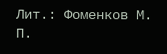Лит.: Фоменков М. П.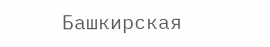Башкирская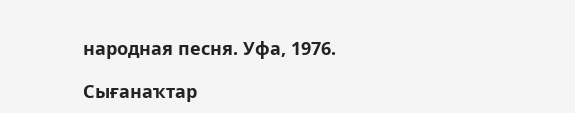народная песня. Уфа, 1976.

Сығанаҡтар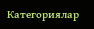Категориялар